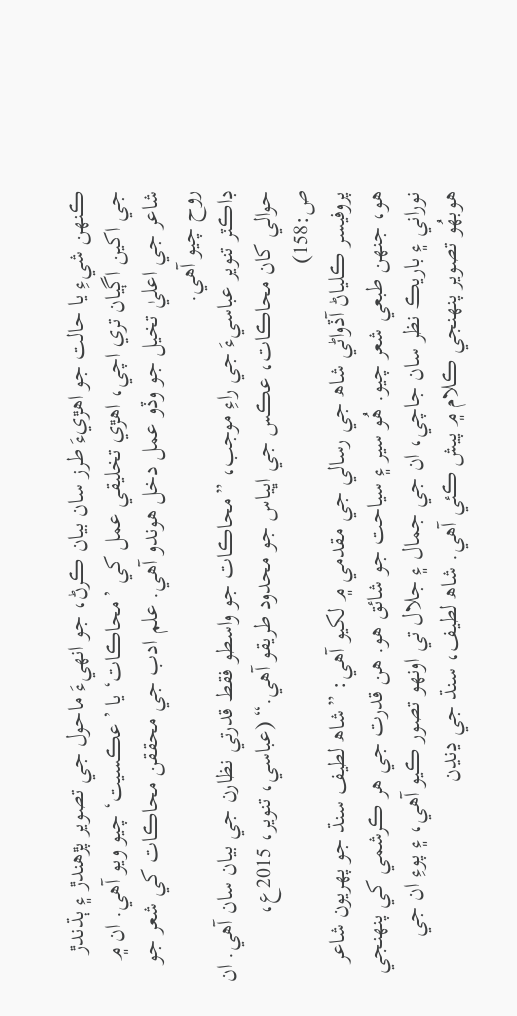ڪنھن شيءِ يا حالت جو اھڙيءَ طرز سان بيان ڪرڻ، جو انهيءَ ماحول جي تصوير پڙهندڙ ۽ ٻڌندڙ جي اکين اڳيان تري اچي، اھڙي تخليقي عمل کي ’محاڪات‘ يا ’عڪسيت‘ چيو ويو آھي. ان ۾ شاعر جي اعليٰ تخيل جو وڏو عمل دخل ھوندو آھي. علم ادب جي محققن محاڪات کي شعر جو روح چيو آھي.
ڊاڪٽر تنوير عباسيءَ جي راءِ موجب، ”محاڪات جو واسطو فقط قدرتي نظارن جي بيان سان آھي. ان حوالي کان محاڪات، عڪس جي اڀياس جو محدود طريقو آھي.“ (عباسي، تنوير، 2015ع، ص:158)
پروفيسر ڪلياڻ آڏواڻي شاھ جي رسالي جي مقدمي ۾ لکيو آھي: ”شاھ لطيف سنڌ جو پھريون شاعر ھو، جنھن طبعي شعر چيو. ھُو سير ۽ سياحت جو شائق ھو. ھن قدرت جي ھر ڪرشمي کي پنھنجي نوراني ۽ باريڪ نظر سان جاچي، ان جي جمال ۽ جلال تي اونهو تصور ڪيو آھي، ۽ پوءِ ان جي ھوبھُو تصوير پنھنجي ڪلام ۾ پيش ڪئي آھي. شاھ لطيف، سنڌ جي ڍنڍن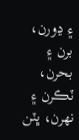۽ ڍورن، برن ۽ بحرن، ٽڪرن ۽ نھرن، ڀٽن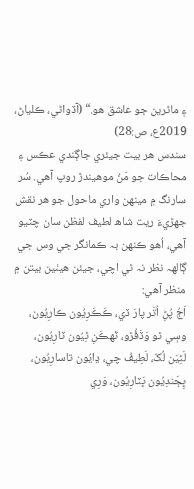۽ ماٿرين جو عاشق ھو.“ (آڏواڻي، ڪلياڻ، 2019ع، ص:28)
سندس ھر بيت جيئري جاڳندي عڪس ۽ محاڪات جو مَنُ موهيندڙ روپ آھي. سُر سارنگ ۾ مينھن واري ماحول جو ھر نقش جھڙيءَ ريت شاھ لطيف لفظن سان چٽيو آھي، اُھو ڪنھن بہ ڪمانگر جي وس جي ڳالهہ نظر نہ ٿي اچي، جيئن ھيٺين بيتن ۾ منظر آھي:
اَڄُ پُڻِ اُتَر پارَ ڏي، ڪَڪَرِيُون ڪارِيُون،
وسٖي ٿو وَڏَڦُڙو، ٽَھڪَنِ ٿِيُون ٽارِيُون،
لَٿِيَن لُکّ، لَطِيفُ چي، ڍايُون تاسارِيُون،
ڀِڄَندِيُون ڀَٽارِيُون، وَرِي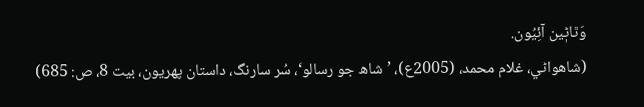وَٿاڻٖين آئِيُون.
(شاھواڻي، غلام محمد، (2005ع)، ’شاھ جو رسالو‘، سُر سارنگ، داستان پھريون، بيت 8، ص: 685)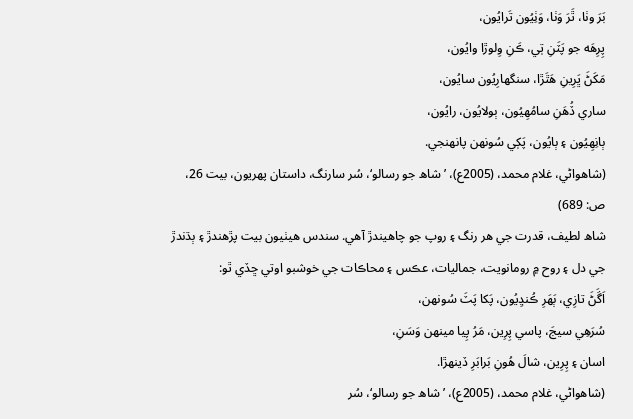بَرَ وٺا، ٿَرَ وَٺا، وَٺِيُون تَرايُون،
پِرِهَه جو پَٽَنِ تٖي، ڪَنِ وِلوڙا وايُون،
مَکَڻَ ڀَرِينِ ھَٿَڙا، سنگهارِيُون سايُون،
ساري ڏُهَنِ سامُهِيُون، ٻولايُون، رايُون،
ٻانِھِيُون ۽ ٻايُون، پَکٖي سُونھن پانهنجي.
(شاھواڻي، غلام محمد، (2005ع)، ’شاھ جو رسالو‘، سُر سارنگ، داستان پھريون، بيت 26، ص: 689)
شاھ لطيف، قدرت جي ھر رنگ ۽ روپ جو چاھيندڙ آھي. سندس ھيٺيون بيت پڙهندڙ ۽ ٻڌندڙ جي دل ۽ روح ۾ رومانويت، جماليات، عڪس ۽ محاڪات جي خوشبو اوتي ڇڏي ٿو:
اَڱَڻَ تازِي، ٻَھَرِ ڪُنڍِيُون، پَکا پَٽَ سُونھن،
سُرَهِي سيجَ، پاسي پِرِين، مَرُ پِيا مينھن وَسَنِ،
اسان ۽ پِرِين، شالَ ھُونِ بَرابَرِ ڏينھڙا.
(شاھواڻي، غلام محمد، (2005ع)، ’شاھ جو رسالو‘، سُر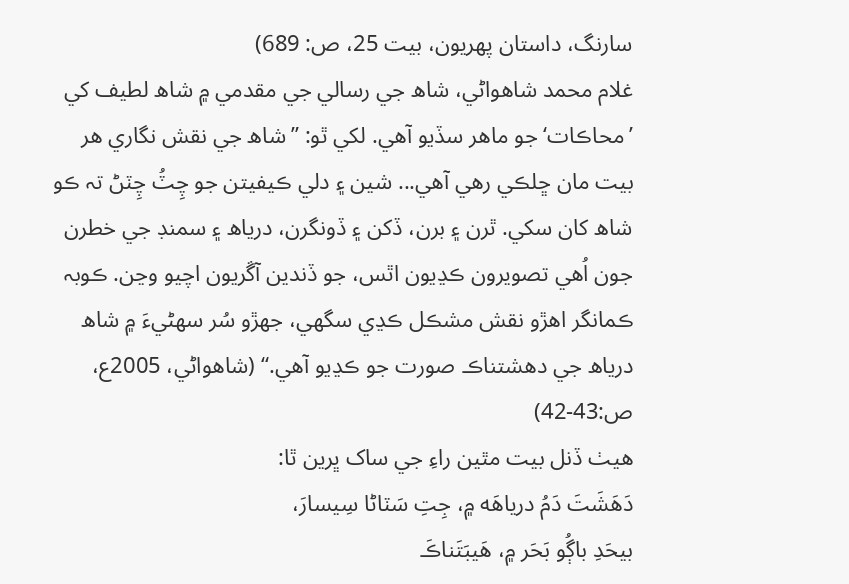سارنگ، داستان پھريون، بيت 25، ص: 689)
غلام محمد شاھواڻي، شاھ جي رسالي جي مقدمي ۾ شاھ لطيف کي ’محاڪات‘ جو ماھر سڏيو آھي. لکي ٿو: ”شاھ جي نقش نگاري ھر بيت مان ڇلڪي رهي آھي... شين ۽ دلي ڪيفيتن جو چِٽُ چِٽڻ تہ ڪو شاھ کان سکي. ٿرن ۽ برن، ڏکن ۽ ڏونگرن، درياھ ۽ سمنڊ جي خطرن جون اُھي تصويرون ڪڍيون اٿس، جو ڏندين آڱريون اچيو وڃن. ڪوبہ ڪمانگر اھڙو نقش مشڪل ڪڍي سگهي، جھڙو سُر سهڻيءَ ۾ شاھ درياھ جي دھشتناڪ صورت جو ڪڍيو آھي.“ (شاھواڻي، 2005ع، ص:43-42)
ھيٺ ڏنل بيت مٿين راءِ جي ساک ڀرين ٿا:
دَهَشَتَ دَمُ درياھَه ۾، جِتِ سَٽاڻا سِيسارَ،
بيحَدِ باڳُو بَحَر ۾، ھَيبَتَناڪَ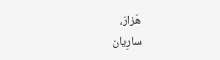ھَزارَ،
سارِيان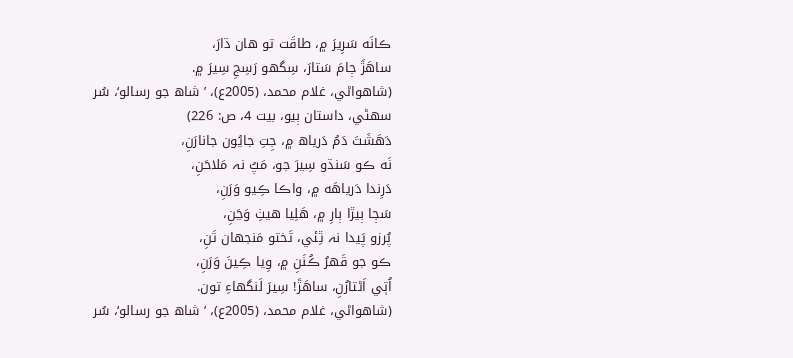ڪانَه سَرِيرَ ۾، طاقَت تو ھان ڌارَ،
ساھَڙَ ڄامَ سَتارَ، سِگهو رَسِجِ سِيرَ ۾.
(شاھواڻي، غلام محمد، (2005ع)، ’شاھ جو رسالو‘، سُر سهڻي، داستان ٻيو، بيت 4، ص: 226)
دَهَشَتَ دَمُ دَرياھ ۾، جِتِ جايُون جانارَنِ،
نَه ڪو سَنڌو سِيرَ جو، مَپُ نہ مَلاحَنِ،
دَرِندا دَرياھَه ۾، واڪا ڪِيو وَرَنِ،
سَڄا ٻيڙا ٻارِ ۾، ھَلِيا ھيٺِ وَڃَنِ،
پُرزو پَيدا نہ ٿِئي، تَختو مَنجھان تَنِ،
ڪو جو قَهرُ ڪُنَنِ ۾، وِيا ڪِينَ وَرَنِ،
اُتٖي اَڻتارُنِ، ساھَڙَ! سِيرَ لَنگھاءِ تون.
(شاھواڻي، غلام محمد، (2005ع)، ’شاھ جو رسالو‘، سُر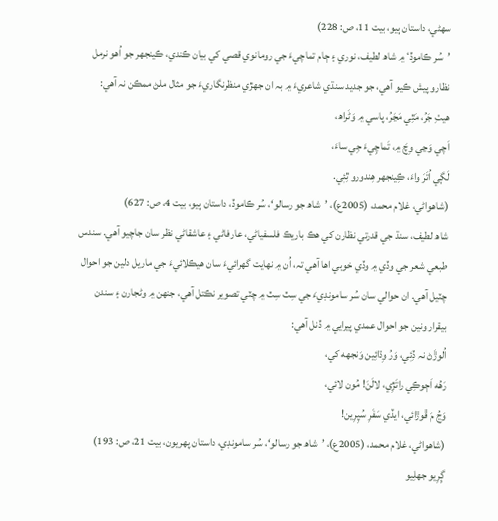سهڻي، داستان ٻيو، بيت 11، ص: 228)
’سُر ڪاموڏ‘ ۾ شاھ لطيف، نوري ۽ ڄام تماچيءَ جي رومانوي قصي کي بيان ڪندي، ڪينجهر جو اُھو نرمل نظارو پيش ڪيو آھي، جو جديد سنڌي شاعريءَ ۾ بہ ان جھڙي منظرنگاريءَ جو مثال ملڻ ممڪن نہ آھي:
ھيٺِ جَرُ، مَٿِي مَڃَرُ، پاسي ۾ وَڻَراھ،
اَچي وَڃي وِچَ ۾، تَماچِيءَ جِي ساءَ،
لَڳي اُتَرَ واءَ، ڪِينجهر ھِندورو ٿِئٖي.
(شاھواڻي، غلام محمد، (2005ع)، ’شاھ جو رسالو‘، سُر ڪاموڏ، داستان ٻيو، بيت 4، ص: 627)
شاھ لطيف، سنڌ جي قدرتي نظارن کي ھڪ باريڪ فلسفياڻي، عارفاڻي ۽ عاشقاڻي نظر سان جاچيو آھي. سندس طبعي شعر جي وڏي ۾ وڏي خوبي اھا آھي تہ، اُن ۾ نھايت گھرائيءَ سان ھيڪلائيءَ جي ماريل دلين جو احوال چٽيل آھي. ان حوالي سان سُر سامونڊيءَ جي سِٽ سِٽ ۾ چٽي تصوير نڪتل آھي، جنھن ۾ وڻجارن ۽ سندن بيقرار ونين جو احوال عمدي پيرايي ۾ ڏنل آھي:
اُلوڙَڻ نہ ڏِئٖي، وَرُ وِڌائِين وَنجھه کي،
رَهُه اَڄوڪِي راتَڙِي، لالَنَ! مُون لائي،
وَڃُ مَ ڦوڙائي، ايڏي سَفَرِ سُپِرِين!
(شاھواڻي، غلام محمد، (2005ع)، ’شاھ جو رسالو‘، سُر سامونڊي، داستان پھريون، بيت 21، ص: 193)
ڳِرِيو جهلِيو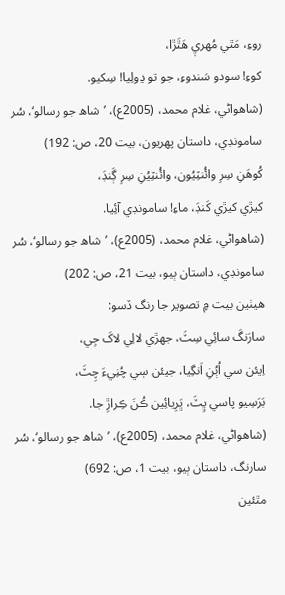روءِ، مَٿي مُهريٖ ھَٿَڙا،
کوءِ! سودو سَندوءِ، جو تو ڍولِيا! سِکيو.
(شاھواڻي، غلام محمد، (2005ع)، ’شاھ جو رسالو‘، سُر سامونڊي، داستان پھريون، بيت 20، ص: 192)
کُوهَنِ سِرِ وائُنٽِيُون، وائُنٽِيُنِ سِرِ ڳَنڊَ،
کيڙي کيڙي کَنڊَ، ماءِ! سامونڊي آئِيا.
(شاھواڻي، غلام محمد، (2005ع)، ’شاھ جو رسالو‘، سُر سامونڊي، داستان ٻيو، بيت 21، ص: 202)
ھيٺين بيت ۾ تصوير جا رنگ ڏسو:
سارَنگَ سائِي سِٽَ، جھڙي لالِي لاکَ جِي،
اِيئن سي اُٻُنِ اَنگِيا، جيئن سٖي چُنِيءَ چِٽَ،
بَرَسِيو پاسي ڀِٽَ، ڀَرِيائِين ڪُنَ ڪِراڙِ جا.
(شاھواڻي، غلام محمد، (2005ع)، ’شاھ جو رسالو‘، سُر سارنگ، داستان ٻيو، بيت 1، ص: 692)
مٿئين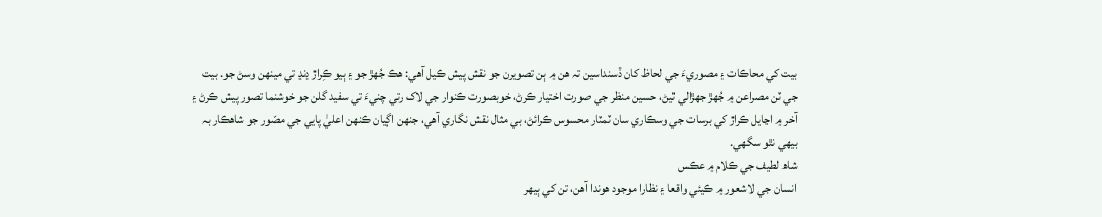بيت کي محاڪات ۽ مصوريءَ جي لحاظ کان ڏسنداسين تہ ھن ۾ ٻن تصويرن جو نقش پيش ڪيل آھي: ھڪ جُھڙ جو ۽ ٻيو ڪِراڙ ڍنڍ تي مينھن وسڻ جو. بيت جي ٽن مصراعن ۾ جُهڙ جهڙالي ٿيڻ، حسين منظر جي صورت اختيار ڪرڻ، خوبصورت ڪنوار جي لاک رتي چنيءَ تي سفيد گلن جو خوشنما تصور پيش ڪرڻ ۽ آخر ۾ اڃايل ڪراڙ کي برسات جي وسڪاري سان ٽمٽار محسوس ڪرائڻ، بي مثال نقش نگاري آھي، جنھن اڳيان ڪنھن اعليٰ پايي جي مصّور جو شاھڪار بہ بيھي نٿو سگهي.
شاھ لطيف جي ڪلام ۾ عڪس
انسان جي لاشعور ۾ ڪيئي واقعا ۽ نظارا موجود ھوندا آھن، تن کي ٻيھر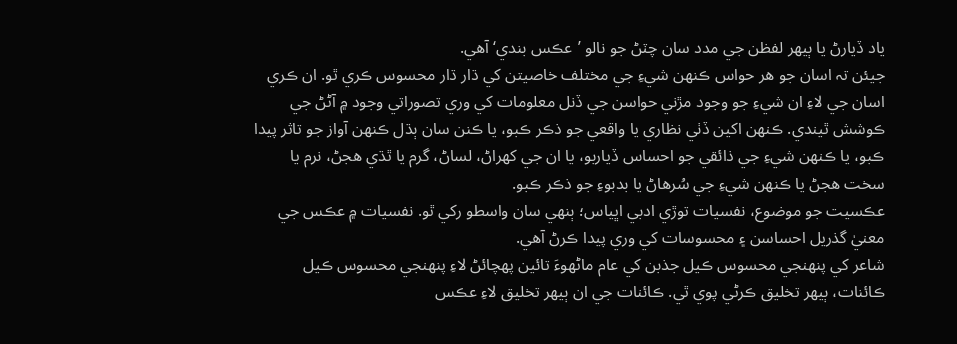ياد ڏيارڻ يا ٻيھر لفظن جي مدد سان چٽڻ جو نالو ’عڪس بندي‘ آھي.
جيئن تہ اسان جو ھر حواس ڪنھن شيءِ جي مختلف خاصيتن کي ڌار ڌار محسوس ڪري ٿو. ان ڪري اسان جي لاءِ ان شيءِ جو وجود مڙني حواسن جي ڏنل معلومات کي وري تصوراتي وجود ۾ آڻڻ جي ڪوشش ٿيندي. ڪنھن اکين ڏٺي نظاري يا واقعي جو ذڪر ڪبو، يا ڪنن سان ٻڌل ڪنھن آواز جو تاثر پيدا ڪبو، يا ڪنھن شيءِ جي ذائقي جو احساس ڏياربو، يا ان جي کھراڻ، لساڻ، گرم يا ٿڌي ھجڻ، نرم يا سخت ھجڻ يا ڪنھن شيءِ جي سُرهاڻ يا بدبوءِ جو ذڪر ڪبو.
عڪسيت جو موضوع، نفسيات توڙي ادبي اڀياس؛ ٻنهي سان واسطو رکي ٿو. نفسيات ۾ عڪس جي معنيٰ گذريل احساسن ۽ محسوسات کي وري پيدا ڪرڻ آھي.
شاعر کي پنھنجي محسوس ڪيل جذبن کي عام ماڻهوءَ تائين پھچائڻ لاءِ پنھنجي محسوس ڪيل ڪائنات، ٻيھر تخليق ڪرڻي پوي ٿي. ڪائنات جي ان ٻيھر تخليق لاءِ عڪس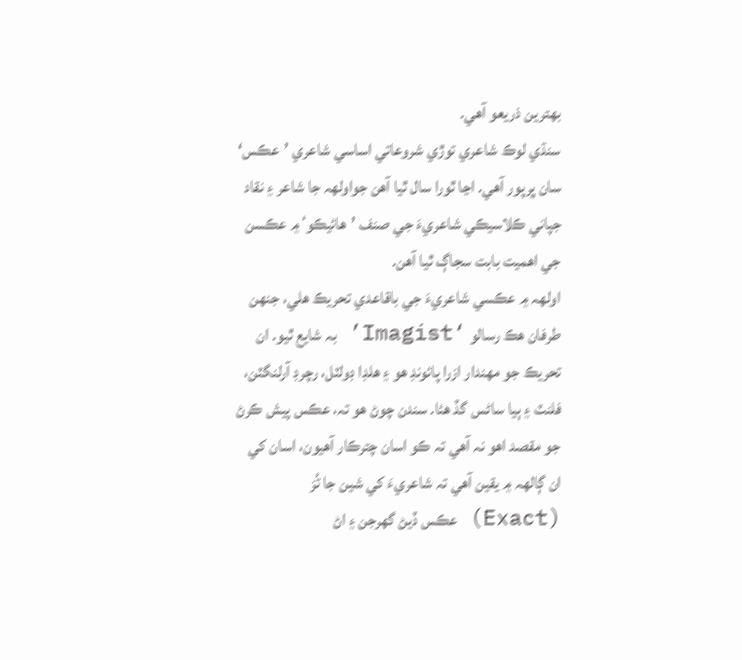بھترين ذريعو آھي.
سنڌي لوڪ شاعري توڙي شروعاتي اساسي شاعري ’عڪس‘ سان ڀرپور آھي. اڃا ٿورا سال ٿيا آھن جواولهہ جا شاعر ۽ نقاد جپاني ڪلاسيڪي شاعريءَ جي صنف ’هائيڪو‘ ۾ عڪسن جي اھميت بابت سجاڳ ٿيا آھن.
اولهہ ۾ عڪسي شاعريءَ جي باقاعدي تحريڪ ھلي، جنھن طرفان ھڪ رسالو ‘Imagist’ بہ شايع ٿيو. ان تحريڪ جو مهندار ازرا پائونڊ ھو ۽ ھلڊا ڊولٽل، رچرڊ آرلنگٽن، فلنٽ ۽ ٻيا ساڻس گڏ ھئا. سندن چوڻ ھو تہ، عڪس پيش ڪرڻ جو مقصد اھو نہ آھي تہ ڪو اسان چترڪار آھيون، اسان کي ان ڳالهہ ۾ يقين آھي تہ شاعريءَ کي شين جا تُز (Exact) عڪس ڏيڻ گهرجن ۽ اڻ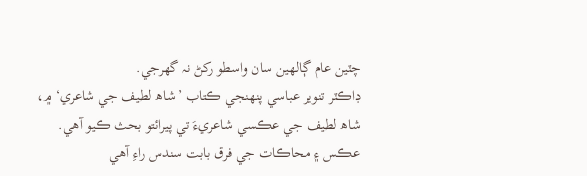چٽين عام ڳالهين سان واسطو رکڻ نہ گهرجي.
ڊاڪٽر تنوير عباسي پنھنجي ڪتاب ’شاھ لطيف جي شاعري‘ ۾، شاھ لطيف جي عڪسي شاعريءَ تي پيرائتو بحث ڪيو آھي. عڪس ۽ محاڪات جي فرق بابت سندس راءِ آھي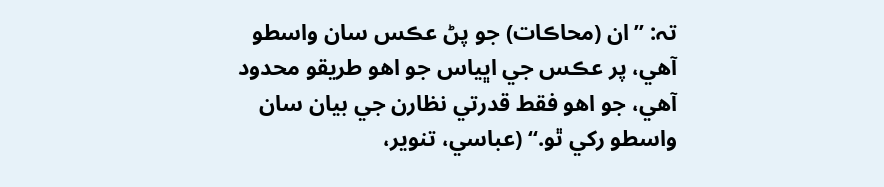تہ: ”ان (محاڪات) جو پڻ عڪس سان واسطو آھي، پر عڪس جي اڀياس جو اھو طريقو محدود آھي، جو اھو فقط قدرتي نظارن جي بيان سان واسطو رکي ٿو.“ (عباسي، تنوير،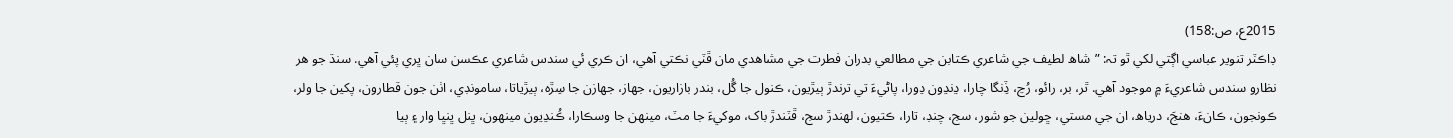2015ع، ص:158)
ڊاڪٽر تنوير عباسي اڳتي لکي ٿو تہ: ”شاھ لطيف جي شاعري ڪتابن جي مطالعي بدران فطرت جي مشاھدي مان ڦٽي نڪتي آھي، ان ڪري ئي سندس شاعري عڪسن سان ڀري پئي آھي. سنڌ جو ھر نظارو سندس شاعريءَ ۾ موجود آھي. ٿر، بر، رائو، رُڃ، ڏِنگا چارا، ڍنڍون ڍورا، پاڻيءَ تي ترندڙ ٻيڙيون، ڪنول جا گُل، بندر بازاريون، جھاز، جھازن جا سِڙه، ٻيڙياتا، سامونڊي، اٺن جون قطارون، پکين جا ولر، ڪونجون، ڪانءَ، ھنجَ، درياھ، ان جي مستي، ڇولين جو شور، سج، چنڊ، تارا، ڪتيون، لھندڙ سج، ڦٽندڙ باک، موکيءَ جا مٽ، مينھن جا وسڪارا، ڪُنڍيون مينھون، ڀنل ڀنڀا وار ۽ ٻيا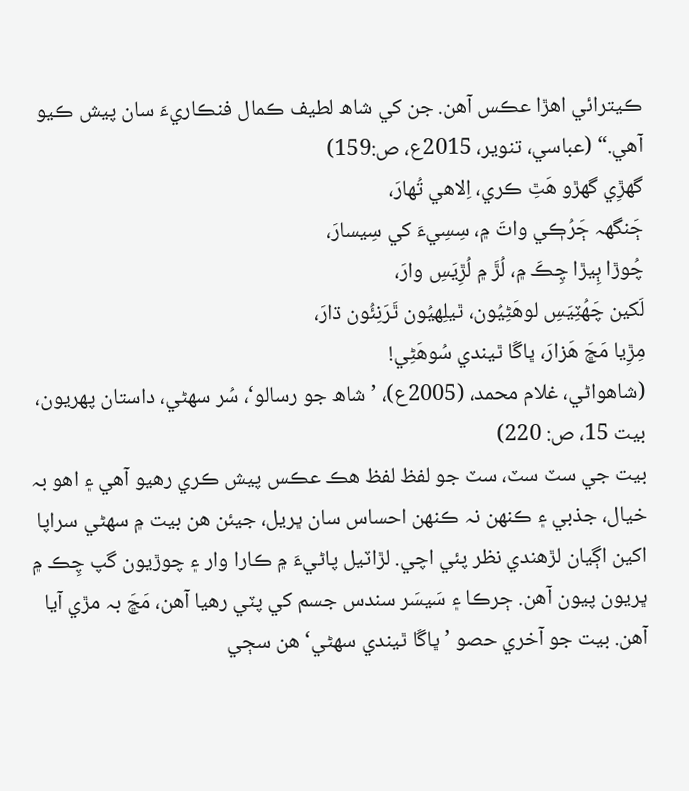ڪيترائي اھڙا عڪس آھن. جن کي شاھ لطيف ڪمال فنڪاريءَ سان پيش ڪيو آھي.“ (عباسي، تنوير، 2015ع، ص:159)
گهڙِي گهڙو ھَٿِ ڪري، اِلاھي تُھارَ،
ڄَنگهہ ڄَرُڪٖي واتَ ۾، سِسِيءَ کي سِيسارَ،
چُوڙا ٻِيڙا چِڪَ ۾، لُڙَ ۾ لُڙِيَسِ وارَ،
لَکين چَھُٽِيَسِ لوهَڻِيُون، ٿيلِھيُون ٿَرَنِئُون ڌارَ،
مِڙِيا مَڇَ ھَزارَ، ڀاڱا ٿيندي سُوهَڻِي!
(شاھواڻي، غلام محمد، (2005ع)، ’شاھ جو رسالو‘، سُر سهڻي، داستان پھريون، بيت 15، ص: 220)
بيت جي سٽ سٽ، سٽ جو لفظ لفظ ھڪ عڪس پيش ڪري رهيو آھي ۽ اھو بہ خيال، جذبي ۽ ڪنھن نہ ڪنھن احساس سان ڀريل، جيئن ھن بيت ۾ سهڻي سراپا اکين اڳيان لڙهندي نظر پئي اچي. لڙاٽيل پاڻيءَ ۾ ڪارا وار ۽ چوڙيون گپ چِڪ ۾ ڀريون پيون آھن. ڄرڪا ۽ سَيسَر سندس جسم کي پٽي رهيا آھن، مَڇَ بہ مڙي آيا آھن. بيت جو آخري حصو ’ڀاڱا ٿيندي سهڻي‘ ھن سڄي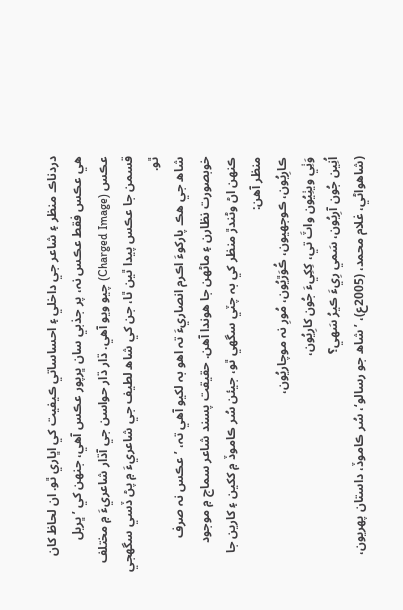دردناڪ منظر ۽ شاعر جي داخلي ۽ احساساتي ڪيفيت کي اڀاري ٿو. ان لحاظ کان ھي عڪس فقط عڪس نہ، پر جذبي سان ڀرپور عڪس آھي، جنھن کي ’ڀريل عڪس (Charged Image) چيو ويو آھي. ڌار ڌار حواسن جي آڌار شاعريءَ ۾ مختلف قسمن جا عڪس پيدا ٿين ٿا، جن کي شاھ لطيف جي شاعريءَ ۾ پڻ ڏسي سگهجي ٿو.
شاھ جي ھڪ پارکوءَ اڪرم انصاريءَ تہ اھو بہ لکيو آھي تہ، ’عڪس نہ صرف خوبصورت نظارن ۽ ماڻهن جا ھوندا آھن. حقيقت پسند شاعر سماج ۾ موجود ڪنھن اڻ وڻندڙ منظر کي بہ چٽي سگهي ٿو، جيئن سُر ڪاموڏ ۾ ککين ۽ کارين جا منظر آھن:
ڪارِيُون، ڪوجهيون، ڪُوَڙيُون، مُورِ نہ موچاريُون،
وَٺِي ويٺِيُون واٽَ تي، کِکِيءَ جُون کارِيُون،
اُنِين جُون آرِيُون، سَمي رِيءَ ڪيرُ سَھي؟
(شاھواڻي، غلام محمد، (2005ع)، ’شاھ جو رسالو‘، سُر ڪاموڏ، داستان پھريون،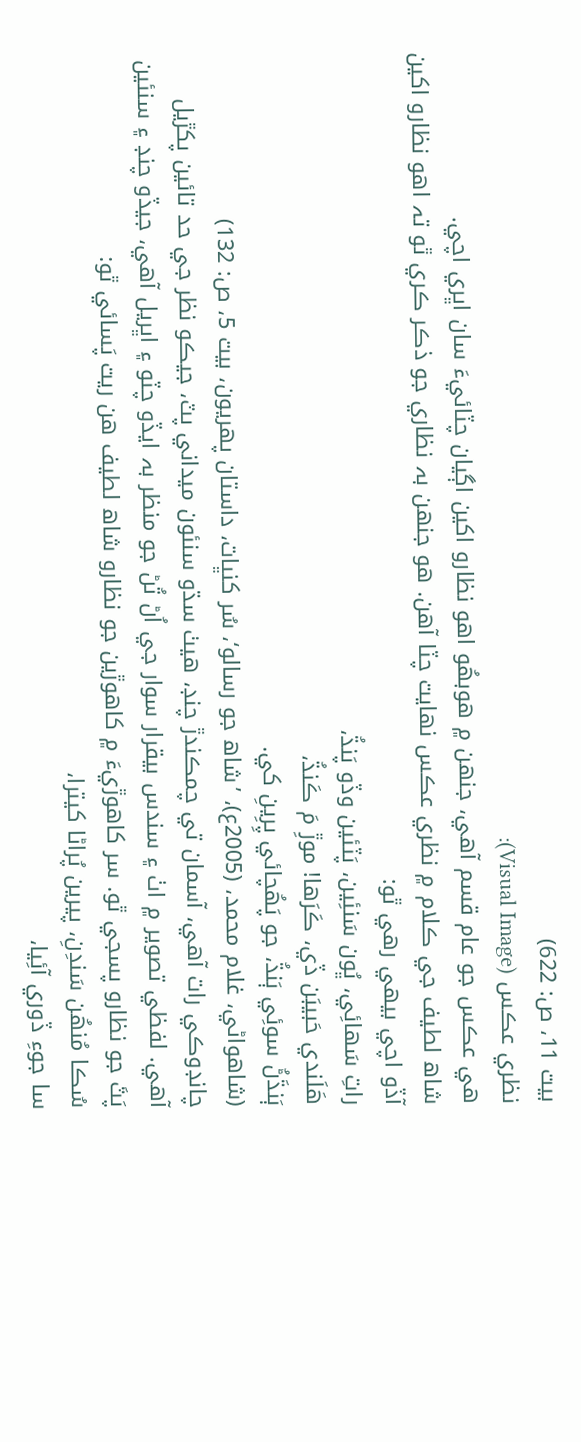بيت 11، ص: 622)
نظري عڪس (Visual Image):
ھي عڪس جو عام قسم آھي، جنھن ۾ ھوبھُو اھو نظارو اکين اڳيان چٽائيءَ سان اڀري اچي.
شاھ لطيف جي ڪلام ۾ نظري عڪس نھايت چٽا آھن. ھو جنھن بہ نظاري جو ذڪر ڪري ٿو تہ اھو نظارو اکين آڏو اچي بيھي رهي ٿو:
راتِ سَھائِي، ڀُون سَنئِين، پَٽئين وڏو پَنڌُ،
ھَلَندي حَبيبَن ڏي، ڪَرَها! موڙِ مَ ڪَنڌُ،
ٻَنڌَڻُ سوئِي ٻَنڌُ، جو پَھُچائي پِرِينِ کي.
(شاھواڻي، غلام محمد، (2005ع)، ’شاھ جو رسالو‘، سُر کنڀات، داستان پھريون، بيت 5، ص: 132)
چانڊوڪي رات آھي، آسمان تي چمڪندڙ چنڊ، ھيٺ سڌو سنئون ميداني پٽ، جيڪو نظر جي حد تائين پکڙيل آھي. لفظي تصوير ۾ اٺ ۽ سندس بيقرار سوار جي اُڻ تُڻ جو منظر بہ ايڏو چٽو ۽ اڀريل آھي، جيڏو چنڊ ۽ سنئين پَٽَ جو نظارو پسجي ٿو. سر کاھوڙيءَ ۾ کاھوڙين جو نظارو شاھ لطيف ھن ريت پَسائي ٿو:
سُڪا مُنھُن سَندِنِ، پيرين پُراڻا کيترا،
سا جوءِ ڏوري آئِيا،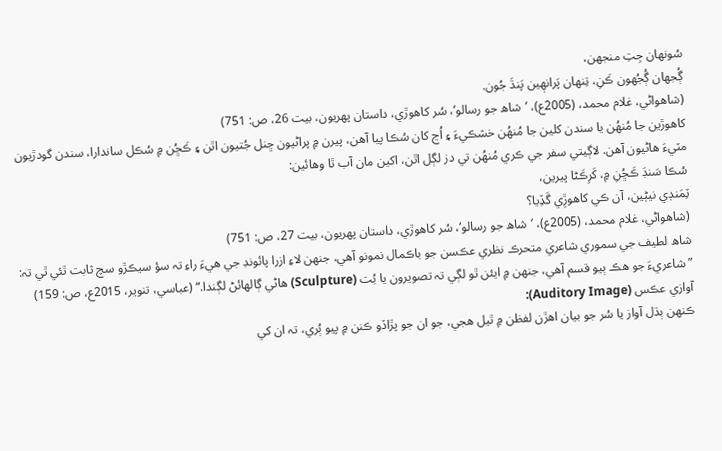سُونھان جِتِ منجهن،
ڳُجهان ڳُجُهون ڪَنِ، تِنھان پَرانھٖين پَنڌَ جُون.
(شاھواڻي، غلام محمد، (2005ع)، ’شاھ جو رسالو‘، سُر کاھوڙي، داستان پھريون، بيت 26، ص: 751)
کاھوڙين جا مُنھُن يا سندن کلين جا مُنھُن خشڪيءَ ۽ اُڃ کان سُڪا پيا آھن، پيرن ۾ پراڻيون ڇنل جُتيون اٿن ۽ ڪَڇُن ۾ سُڪل ساندارا، سندن گودڙيون مٽيءَ ھاڻيون آھن. لاڳيتي سفر جي ڪري مُنھُن تي دز لڳل اٿن، اکين مان آب ٿا وهائين:
سُڪا سَنڊَ ڪَڇُنِ ۾، کَرِڪَڻا پيرين،
ٽِمَندٖي نيڻٖين، آن ڪي کاھوڙِي گَڏِيا؟
(شاھواڻي، غلام محمد، (2005ع)، ’شاھ جو رسالو‘، سُر کاھوڙي، داستان پھريون، بيت 27، ص: 751)
شاھ لطيف جي سموري شاعري متحرڪ نظري عڪسن جو باڪمال نمونو آھي، جنھن لاءِ ازرا پائونڊ جي ھيءَ راءِ تہ سؤ سيڪڙو سچ ثابت ٿئي ٿي تہ: ”شاعريءَ جو ھڪ ٻيو قسم آھي، جنھن ۾ ايئن ٿو لڳي تہ تصويرون يا بُت (Sculpture) ھاڻي ڳالهائڻ لڳندا.“ (عباسي، تنوير، 2015ع، ص: 159)
آوازي عڪس (Auditory Image):
ڪنھن ٻڌل آواز يا سُر جو بيان اھڙن لفظن ۾ ٿيل ھجي، جو ان جو پڙاڏو ڪنن ۾ پيو ٻُري، تہ ان کي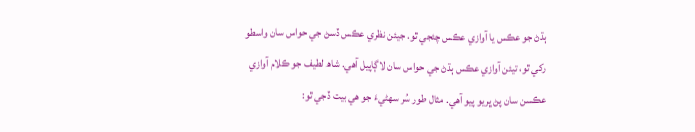ٻڌڻ جو عڪس يا آوازي عڪس چئجي ٿو. جيئن نظري عڪس ڏسڻ جي حواس سان واسطو رکي ٿو، تيئن آوازي عڪس ٻڌڻ جي حواس سان لاڳاپيل آھي. شاھ لطيف جو ڪلام آوازي عڪسن سان پڻ ڀريو پيو آھي. مثال طور سُر سهڻيءَ جو ھي بيت ڏجي ٿو: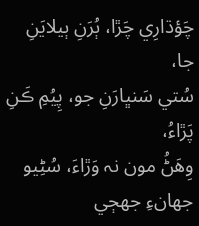چَؤڌارِي چَڙا، ٻُرَنِ ٻيلايَنِ جا،
سُتي سَنڀارَنِ جو، پِيُمِ ڪَنِ پَڙاءُ،
وِهَڻُ مون نہ وَڙاءَ، سُڻِيو جهانءِ جهڄي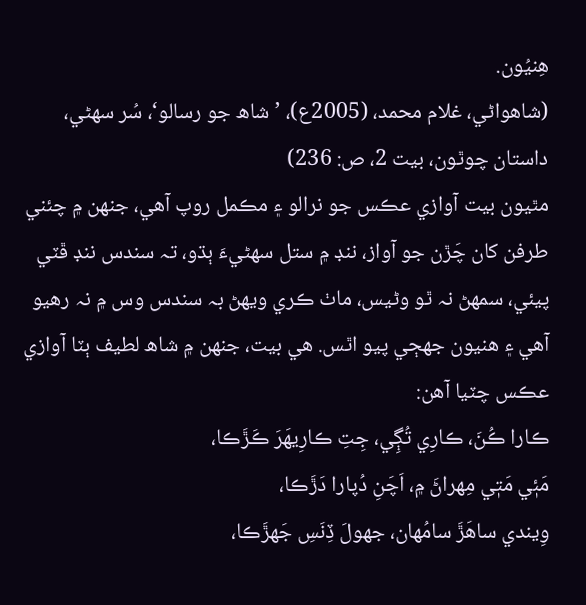ھِنيُون.
(شاھواڻي، غلام محمد، (2005ع)، ’شاھ جو رسالو‘، سُر سهڻي، داستان چوٿون، بيت 2، ص: 236)
مٿيون بيت آوازي عڪس جو نرالو ۽ مڪمل روپ آھي، جنھن ۾ چئني طرفن کان چَڙن جو آواز، ننڊ ۾ ستل سهڻيءَ ٻڌو، تہ سندس ننڊ ڦٽي پيئي، سمهڻ نہ ٿو وڻيس، ماٺ ڪري ويهڻ بہ سندس وس ۾ نہ رهيو آھي ۽ ھنيون جهڄي پيو اٿس. ھي بيت، جنھن ۾ شاھ لطيف ٻٽا آوازي عڪس چٽيا آھن:
ڪارا ڪُنَ، ڪارِي تُڳِي، جِتِ ڪارِيھَرَ ڪَڙَڪا،
مَئٖي مَتٖي مِهراڻَ ۾، اَچَنِ دُپارا دَڙَڪا،
وِيندي ساھَڙَ سامُهان، جهولَ ڏِنَسِ جَهڙَڪا،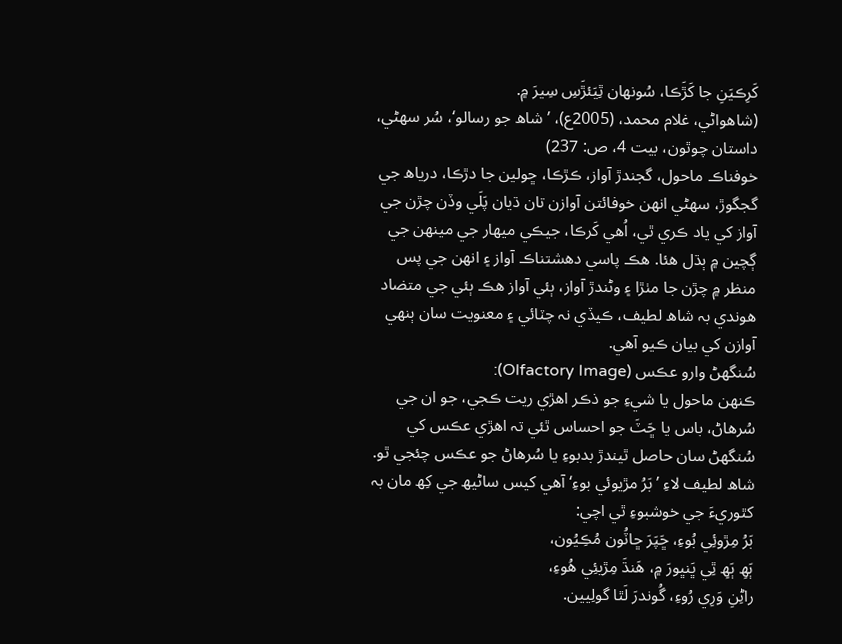کَرِڪيَنِ جا کَڙَڪا، سُونھان ٿِيَئڙَسِ سِيرَ ۾.
(شاھواڻي، غلام محمد، (2005ع)، ’شاھ جو رسالو‘، سُر سهڻي، داستان چوٿون، بيت 4، ص: 237)
خوفناڪ ماحول، گجندڙ آواز، ڪڙڪا، ڇولين جا دڙڪا، درياھ جي گجگوڙ، سهڻي انهن خوفائتن آوازن تان ڌيان پَلَي وڏن چڙن جي آواز کي ياد ڪري ٿي، اُھي کَرڪا، جيڪي ميھار جي مينھن جي ڳچين ۾ ٻڌل ھئا. ھڪ پاسي دھشتناڪ آواز ۽ انهن جي پس منظر ۾ چڙن جا مٺڙا ۽ وڻندڙ آواز، ٻئي آواز ھڪ ٻئي جي متضاد ھوندي بہ شاھ لطيف، ڪيڏي نہ چٽائي ۽ معنويت سان ٻنهي آوازن کي بيان ڪيو آھي.
سُنگهڻ وارو عڪس (Olfactory Image):
ڪنھن ماحول يا شيءِ جو ذڪر اھڙي ريت ڪجي، جو ان جي سُرهاڻ، باس يا ڇَٽَ جو احساس ٿئي تہ اھڙي عڪس کي سُنگهڻ سان حاصل ٿيندڙ بدبوءِ يا سُرهاڻ جو عڪس چئجي ٿو.
شاھ لطيف لاءِ ’بَرُ مڙيوئي بوءِ‘ آھي کيس ساڻيھ جي کِھ مان بہ کٿوريءَ جي خوشبوءِ ٿي اچي:
بَرُ مِڙوئِي بُوءِ، ڇَپَرَ ڇاٽُون مُڪِيُون،
ٻَھِ ٻَھِ ٿِي ڀَنڀورَ ۾، ھَنڌَ مِڙيئِي ھُوءِ،
راڻِنِ وَرِي رُوءِ، گُوندرَ لَٿا گولِيين.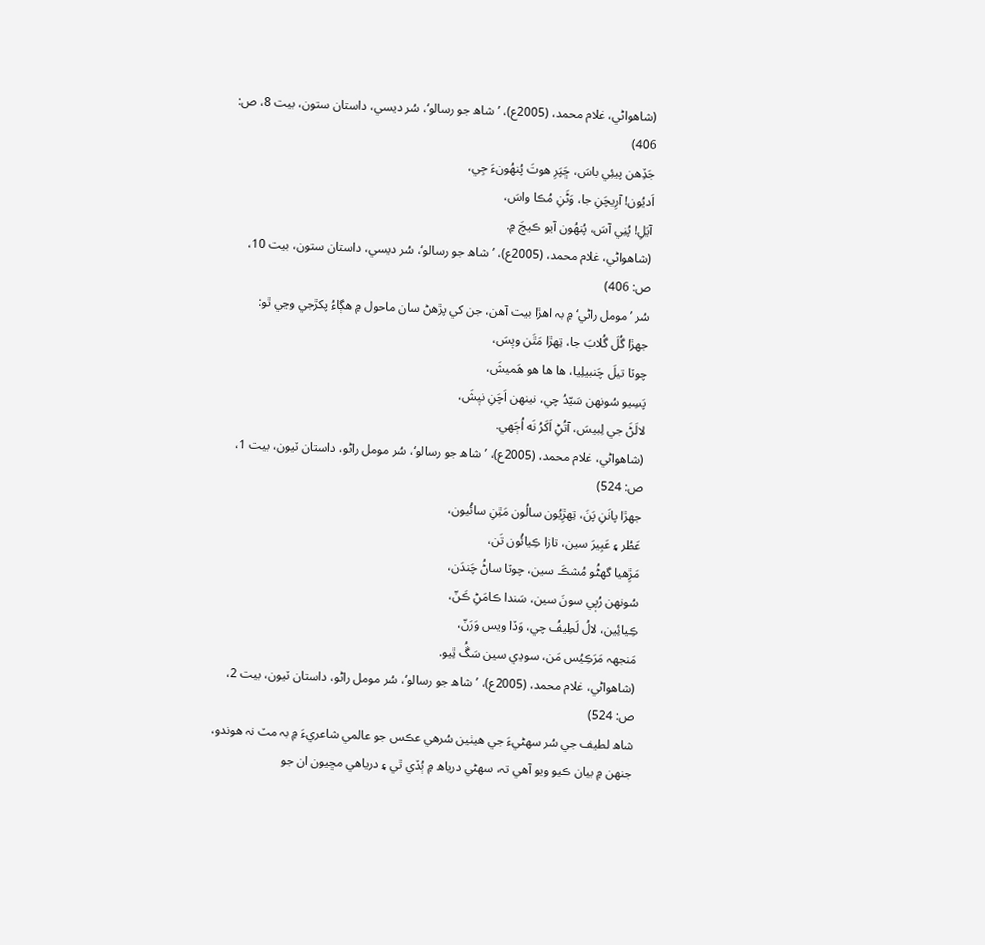(شاھواڻي، غلام محمد، (2005ع)، ’شاھ جو رسالو‘، سُر ديسي، داستان ستون، بيت 8، ص: 406)
جَڏِهن پيئِي باسَ، ڇَپَرِ ھوتَ پُنهُونءَ جِي،
اَديُون! آرِيچَنِ جا، وَڻَنِ مُڪا واسَ،
آيَلِ! پُنِي آسَ، پُنهُون آيو ڪيچَ ۾.
(شاھواڻي، غلام محمد، (2005ع)، ’شاھ جو رسالو‘، سُر ديسي، داستان ستون، بيت 10، ص: 406)
سُر ’مومل راڻي‘ ۾ بہ اھڙا بيت آھن، جن کي پڙهڻ سان ماحول ۾ ھڳاءُ پکڙجي وڃي ٿو:
جھڙا گُلَ گُلابَ جا، تِھڙا مَٿَن ويٖسَ،
چوٽا تيلَ چَنبيلِيا، ھا ھا ھو ھَميشَ،
پَسِيو سُونھن سَيّدُ چي، نينھن اَچَنِ نيٖشَ،
لالَڻَ جي لِبيسَ، آتُڻِ اَکَرُ نَه اُڄَھي.
(شاھواڻي، غلام محمد، (2005ع)، ’شاھ جو رسالو‘، سُر مومل راڻو، داستان ٽيون، بيت 1، ص: 524)
جھڙا پانَنِ پَنَ، تِھڙِيُون سالُون مَٿِنِ سائُيون،
عَطُر ۽ عَبِيرَ سين، تازا ڪِيائُون تَن،
مَڙِهيا گهڻُو مُشڪَ سين، چوٽا ساڻُ چَندَن،
سُونھن رُپٖي سونَ سين، سَندا ڪامَڻِ ڪَنّ،
ڪِيائِين، لالُ لَطِيفُ چي، وَڏا ويس وَرَنّ،
مَنجهہ مَرَڪِيُس مَن، سوڍي سين سَڱُ ٿِيو.
(شاھواڻي، غلام محمد، (2005ع)، ’شاھ جو رسالو‘، سُر مومل راڻو، داستان ٽيون، بيت 2، ص: 524)
شاھ لطيف جي سُر سهڻيءَ جي ھيٺين سُرهي عڪس جو عالمي شاعريءَ ۾ بہ مٽ نہ ھوندو، جنھن ۾ بيان ڪيو ويو آھي تہ، سهڻي درياھ ۾ ٻُڏي ٿي ۽ درياھي مڇيون ان جو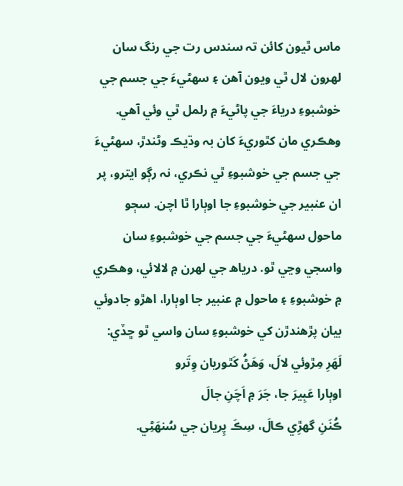ماس ٿيون کائن تہ سندس رت جي رنگ سان لهرون لال ٿي ويون آھن ۽ سهڻيءَ جي جسم جي خوشبوءِ درياءَ جي پاڻيءَ ۾ رلمل ٿي وئي آھي.
وهڪري مان کٿوريءَ کان بہ وڌيڪ وڻندڙ، سهڻيءَ جي جسم جي خوشبوءِ ٿي نڪري، نہ رڳو ايترو، پر ان عنبير جي خوشبوءِ جا اوٻارا ٿا اچن. سڄو ماحول سهڻيءَ جي جسم جي خوشبوءِ سان واسجي وڃي ٿو. درياھ جي لهرن ۾ لالائي، وهڪري ۾ خوشبوءِ ۽ ماحول ۾ عنبير جا اوٻارا، اھڙو جادوئي بيان پڙهندڙن کي خوشبوءِ سان واسي ٿو ڇڏي:
لَهَرِ مِڙوئي لالَ، وَهَڻُ کَٿوريان وِتَرو
اوٻارا عَبِيرَ جا، جَرَ ۾ اَچَنِ جالَ
ڪُنَنِ گهڙِي ڪالَ، سِڪَ پِريان جي سُنهَڻِي.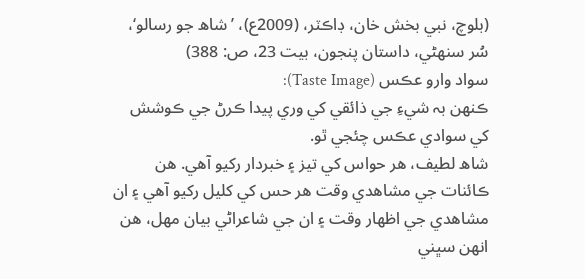(بلوچ، نبي بخش خان، ڊاڪٽر، (2009ع)، ’شاھ جو رسالو‘، سُر سنهڻي، داستان پنجون، بيت 23، ص: 388)
سواد وارو عڪس (Taste Image):
ڪنھن بہ شيءِ جي ذائقي کي وري پيدا ڪرڻ جي ڪوشش کي سوادي عڪس چئجي ٿو.
شاھ لطيف، ھر حواس کي تيز ۽ خبردار رکيو آھي. ھن ڪائنات جي مشاھدي وقت ھر حس کي کليل رکيو آھي ۽ ان مشاھدي جي اظھار وقت ۽ ان جي شاعراڻي بيان مهل، ھن انهن سڀني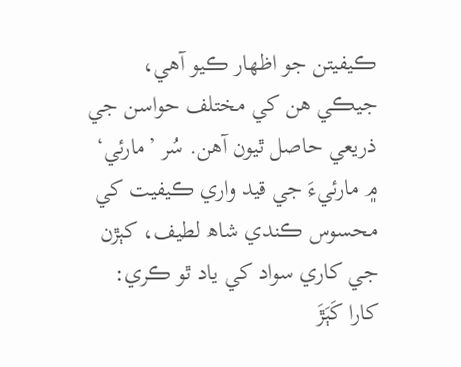ڪيفيتن جو اظھار ڪيو آھي، جيڪي ھن کي مختلف حواسن جي ذريعي حاصل ٿيون آھن. سُر ’مارئي‘ ۾ مارئيءَ جي قيد واري ڪيفيت کي محسوس ڪندي شاھ لطيف، کٻڙن جي کاري سواد کي ياد ٿو ڪري:
کارا کَٻَڙَ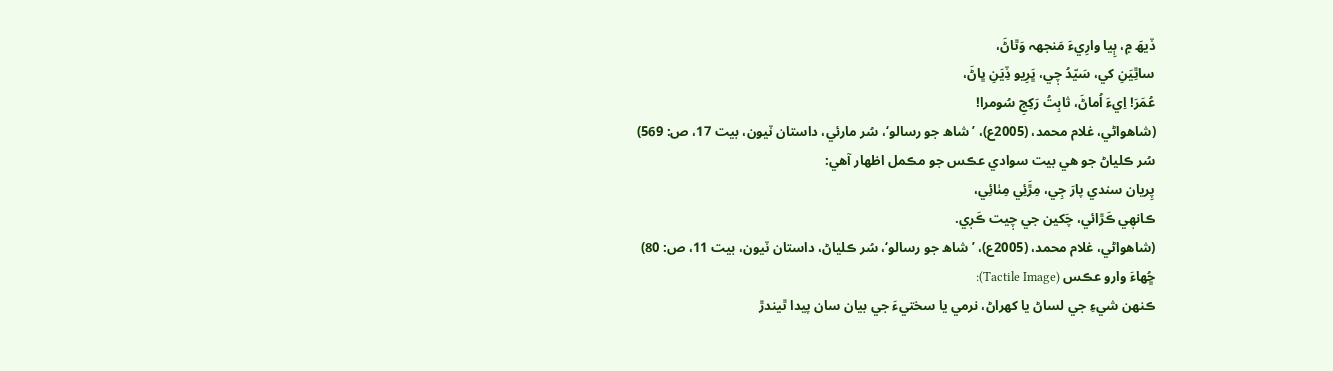ڏيھَ ۾، ٻِيا وارِيءَ مَنجهہ وَٿاڻَ،
ساٿِيَنِ کي، سَيّدُ چٖي، ڀَرِيو ڏِيَنِ ڀاڻَ،
عُمَرَ! اِيءَ اُماڻَ، ثابِتُ رَکِجِ سُومرا!
(شاھواڻي، غلام محمد، (2005ع)، ’شاھ جو رسالو‘، سُر مارئي، داستان ٽيون، بيت 17، ص: 569)
سُر ڪلياڻ جو ھي بيت سوادي عڪس جو مڪمل اظھار آھي:
پِريان سندي پارَ جِي، مِڙَئِي مِٺائِي،
ڪانهٖي ڪَڙائي، چَکين جي چٖيت ڪَرٖي.
(شاھواڻي، غلام محمد، (2005ع)، ’شاھ جو رسالو‘، سُر ڪلياڻ، داستان ٽيون، بيت 11، ص: 80)
ڇُھاءَ وارو عڪس (Tactile Image):
ڪنھن شيءِ جي لساڻ يا کھراڻ، نرمي يا سختيءَ جي بيان سان پيدا ٿيندڙ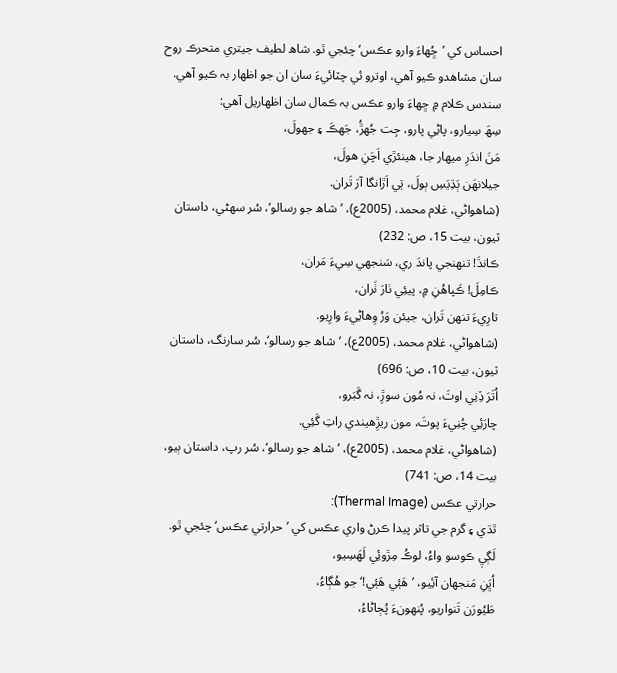احساس کي ’ڇُھاءَ وارو عڪس‘ چئجي ٿو. شاھ لطيف جيتري متحرڪ روح سان مشاھدو ڪيو آھي، اوترو ئي چٽائيءَ سان ان جو اظھار بہ ڪيو آھي. سندس ڪلام ۾ ڇھاءَ وارو عڪس بہ ڪمال سان اظھاريل آھي:
سِھَ سِيارو، پاڻِي پارو، جِت جُهڙُ، جَهڪَ ۽ جهولَ،
مَنَ اندَرِ ميھار جا، ھينئڙي اَچَنِ ھولَ،
جيلانهَن ٻَڌِيَسِ ٻولَ، تٖي اَڙانگا آرَ تَران.
(شاھواڻي، غلام محمد، (2005ع)، ’شاھ جو رسالو‘، سُر سهڻي، داستان ٽيون، بيت 15، ص: 232)
ڪانڌَ! تنھنجي پاندَ ري، سَنجهي سِيءَ مَران،
ڪامِلَ! ڪَپاھُنِ ۾، پيئِي ٺارَ ٺَران،
تارِيءَ تنھن تَران، جيئن وَرُ وِهاڻِيءَ وارِيو.
(شاھواڻي، غلام محمد، (2005ع)، ’شاھ جو رسالو‘، سُر سارنگ، داستان ٽيون، بيت 10، ص: 696)
اُتَرَ ڏِنِي اوتَ، نہ مُون سوڙِ، نہ گَبَرو،
چارَئِي چُنِيءَ پوتَ، مون ريڙِهيندي راتِ گَئِي.
(شاھواڻي، غلام محمد، (2005ع)، ’شاھ جو رسالو‘، سُر رپ، داستان ٻيو، بيت 14، ص: 741)
حرارتي عڪس (Thermal Image):
ٿڌي ۽ گرم جي تاثر پيدا ڪرڻ واري عڪس کي ’حرارتي عڪس‘ چئجي ٿو.
لَڳيٖ ڪوسو واءُ، لوڪُ مِڙوئِي لَهَسِيو،
اُڀَنِ مَنجهان آئِيو، ’هَئٖي ھَئٖي!‘ جو ھُڳاءُ،
طَيُورَن تَنواريو، پُنهونءَ پُڄاڻاءُ،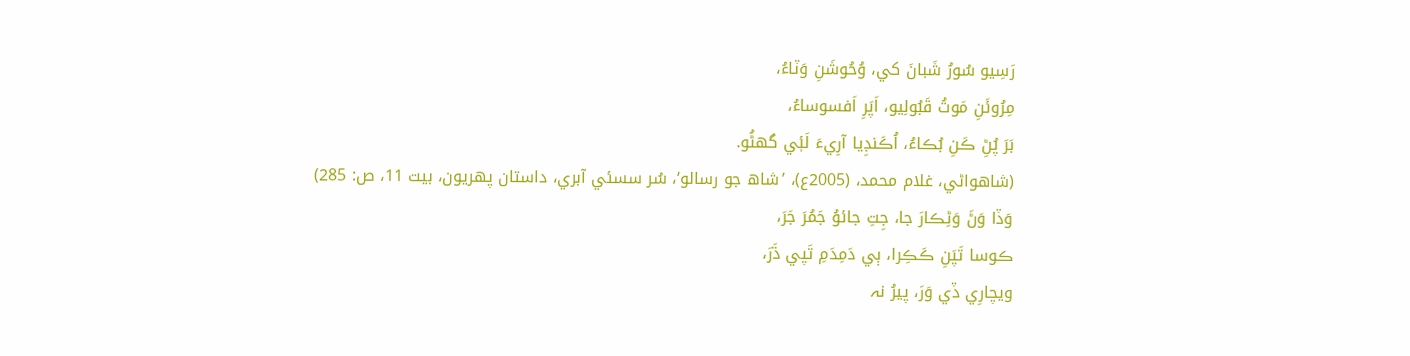رَسِيو سُورُ شَبانَ کي، وُحُوشَنِ وَٽاءُ،
مِرُوئَنِ مَوتُ قَبُولِيو، اَپَرِ اَفسوساءُ،
بَرَ پُڻِ ڪَنِ بُڪاءُ، اُڪَنڊِيا آرِيءَ لَئٖي گهڻُو.
(شاھواڻي، غلام محمد، (2005ع)، ’شاھ جو رسالو‘، سُر سسئي آبري، داستان پھريون، بيت 11، ص: 285)
وَڏا وَڻَ وَڻِڪارَ جا، جِتِ جائوُ جَمُرَ جَرَ،
ڪوسا تَپَنِ ڪَڪِرا، ٻي دَمِدَمِ تَپي ڌَرَ،
ويچارِي ڏي وَرَ، پيرُ نہ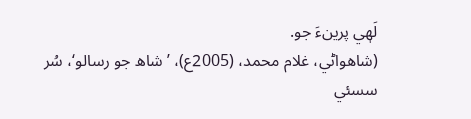لَهٖي پرينءَ جو.
(شاھواڻي، غلام محمد، (2005ع)، ’شاھ جو رسالو‘، سُر سسئي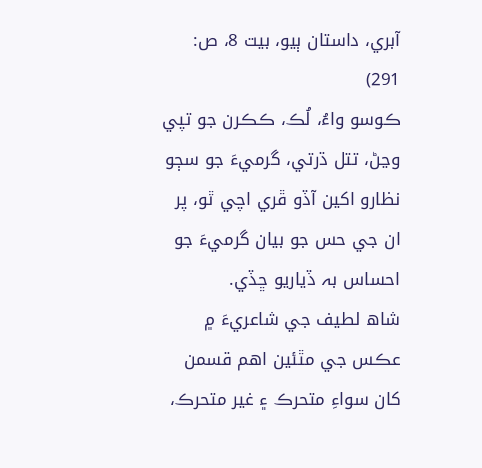آبري، داستان ٻيو، بيت 8، ص: 291)
ڪوسو واءُ، لُڪ، ڪڪرن جو تپي وڃڻ، تتل ڌرتي، گرميءَ جو سڄو نظارو اکين آڏو ڦري اچي ٿو، پر ان جي حس جو بيان گرميءَ جو احساس بہ ڏياريو ڇڏي.
شاھ لطيف جي شاعريءَ ۾ عڪس جي مٿئين اھم قسمن کان سواءِ متحرڪ ۽ غير متحرڪ،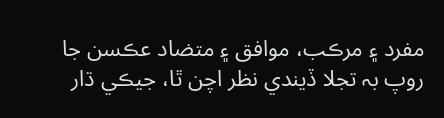مفرد ۽ مرڪب، موافق ۽ متضاد عڪسن جا روپ بہ تجلا ڏيندي نظر اچن ٿا، جيڪي ڌار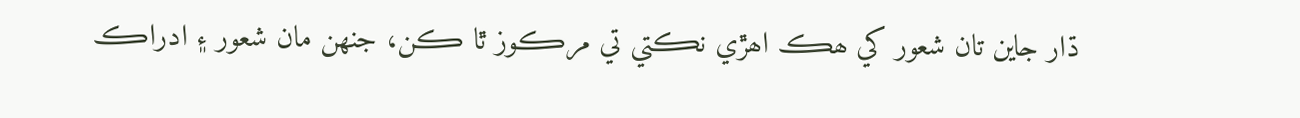ڌار جاين تان شعور کي ھڪ اھڙي نڪتي تي مرڪوز ٿا ڪن، جنھن مان شعور ۽ ادراڪ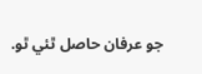جو عرفان حاصل ٿئي ٿو.